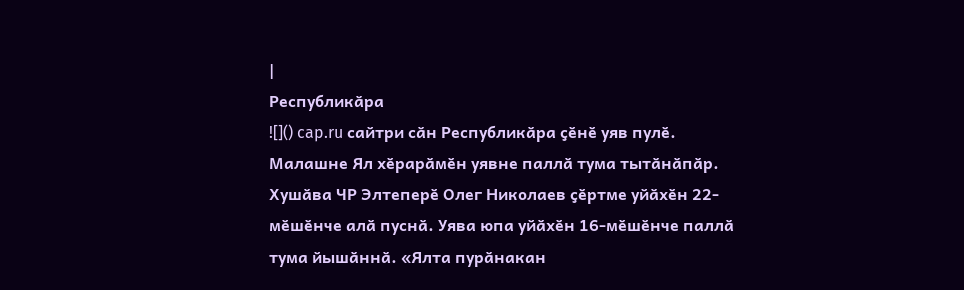|
Республикӑра
![]() cap.ru сайтри сӑн Республикӑра ҫӗнӗ уяв пулӗ. Малашне Ял хӗрарӑмӗн уявне паллӑ тума тытӑнӑпӑр. Хушӑва ЧР Элтеперӗ Олег Николаев ҫӗртме уйӑхӗн 22-мӗшӗнче алӑ пуснӑ. Уява юпа уйӑхӗн 16-мӗшӗнче паллӑ тума йышӑннӑ. «Ялта пурӑнакан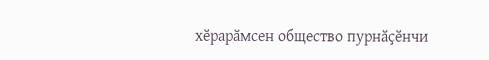хӗрарӑмсен общество пурнӑҫӗнчи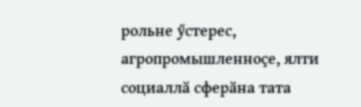рольне ӳстерес, агропромышленноҫе, ялти социаллӑ сферӑна тата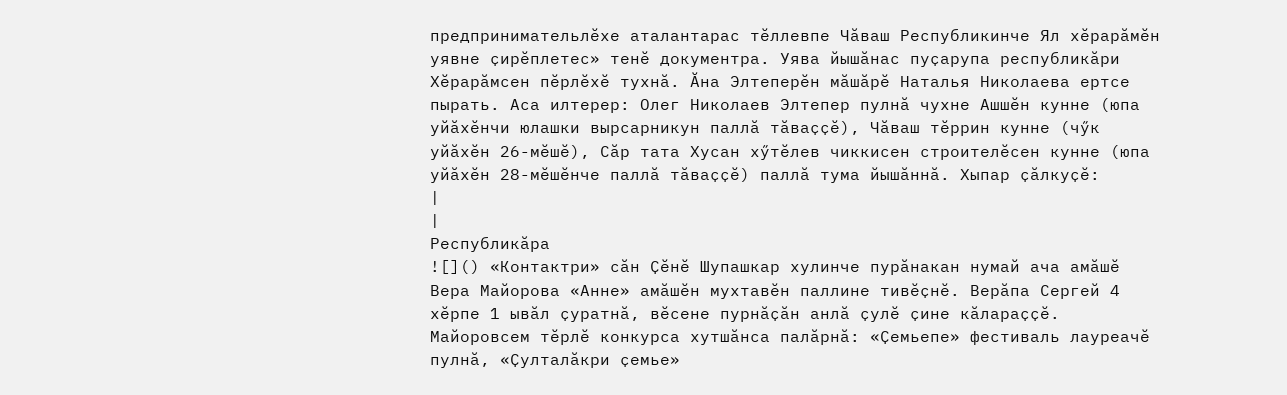предпринимательлӗхе аталантарас тӗллевпе Чӑваш Республикинче Ял хӗрарӑмӗн уявне ҫирӗплетес» тенӗ документра. Уява йышӑнас пуҫарупа республикӑри Хӗрарӑмсен пӗрлӗхӗ тухнӑ. Ӑна Элтеперӗн мӑшӑрӗ Наталья Николаева ертсе пырать. Аса илтерер: Олег Николаев Элтепер пулнӑ чухне Ашшӗн кунне (юпа уйӑхӗнчи юлашки вырсарникун паллӑ тӑваҫҫӗ), Чӑваш тӗррин кунне (чӳк уйӑхӗн 26-мӗшӗ), Сӑр тата Хусан хӳтӗлев чиккисен строителӗсен кунне (юпа уйӑхӗн 28-мӗшӗнче паллӑ тӑваҫҫӗ) паллӑ тума йышӑннӑ. Хыпар ҫӑлкуҫӗ:
|
|
Республикӑра
![]() «Контактри» сӑн Ҫӗнӗ Шупашкар хулинче пурӑнакан нумай ача амӑшӗ Вера Майорова «Анне» амӑшӗн мухтавӗн паллине тивӗҫнӗ. Верӑпа Сергей 4 хӗрпе 1 ывӑл ҫуратнӑ, вӗсене пурнӑҫӑн анлӑ ҫулӗ ҫине кӑлараҫҫӗ. Майоровсем тӗрлӗ конкурса хутшӑнса палӑрнӑ: «Ҫемьепе» фестиваль лауреачӗ пулнӑ, «Ҫулталӑкри ҫемье»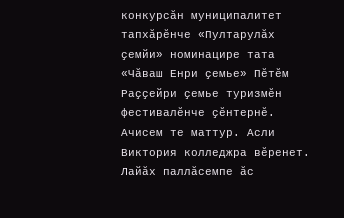конкурсӑн муниципалитет тапхӑрӗнче «Пултарулӑх ҫемйи» номинацире тата «Чӑваш Енри ҫемье» Пӗтӗм Раҫҫейри ҫемье туризмӗн фестивалӗнче ҫӗнтернӗ. Ачисем те маттур. Асли Виктория колледжра вӗренет. Лайӑх паллӑсемпе ӑс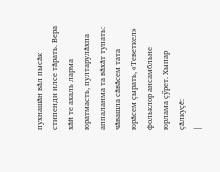пухнашӑн вӑл пысӑк стипенди илсе тӑрать. Вера хӑй те ахаль ларма юратмасть, пултарулӑхпа аппаланма та вӑхӑт тупать: чӑвашла сӑвӑсем тата юрӑсем ҫырать, «Теветкел» фольклор ансамбльне юрлама ҫӳрет. Хыпар ҫӑлкуҫӗ:
|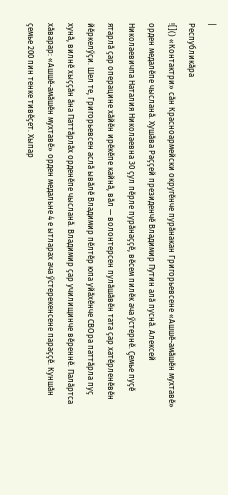|
Республикӑра
![]() «Контактри» сӑн Красноармейски округӗнче пурӑнакан Григорьевсене «Ашшӗ-амӑшӗн мухтавӗ» орден медалӗпе чысланӑ. Хушӑва Раҫҫей президенчӗ Владимир Путин алӑ пуснӑ. Алексей Николаевичпа Наталия Николаевна 30 ҫул пӗрле пурӑнаҫҫӗ, вӗсем пилӗк ача ӳстернӗ. Ҫемье пуҫӗ ятарлӑ ҫар операцине хӑйӗн ирӗкӗпе кайнӑ, вӑл — волонтерсен пулӑшӑвӗн тата ҫар хатӗрленӗвӗн йӗркелӳҫи. Шел те, Григорьевсен аслӑ ывӑлӗ Владимир пӗлтӗр юпа уйӑхӗнче СВОра паттӑрла пуҫ хунӑ, вилнӗ хыҫҫӑн ӑна Паттӑрлӑх орденӗпе чысланӑ. Владимир ҫар училищинче вӗреннӗ. Палӑртса хӑварар: «Ашшӗ-амӑшӗн мухтавӗ» орден медальне 4 е ытларах ача ӳстерекенсене параҫҫӗ. Куншӑн ҫемье 200 пин тенке тивӗҫет. Хыпар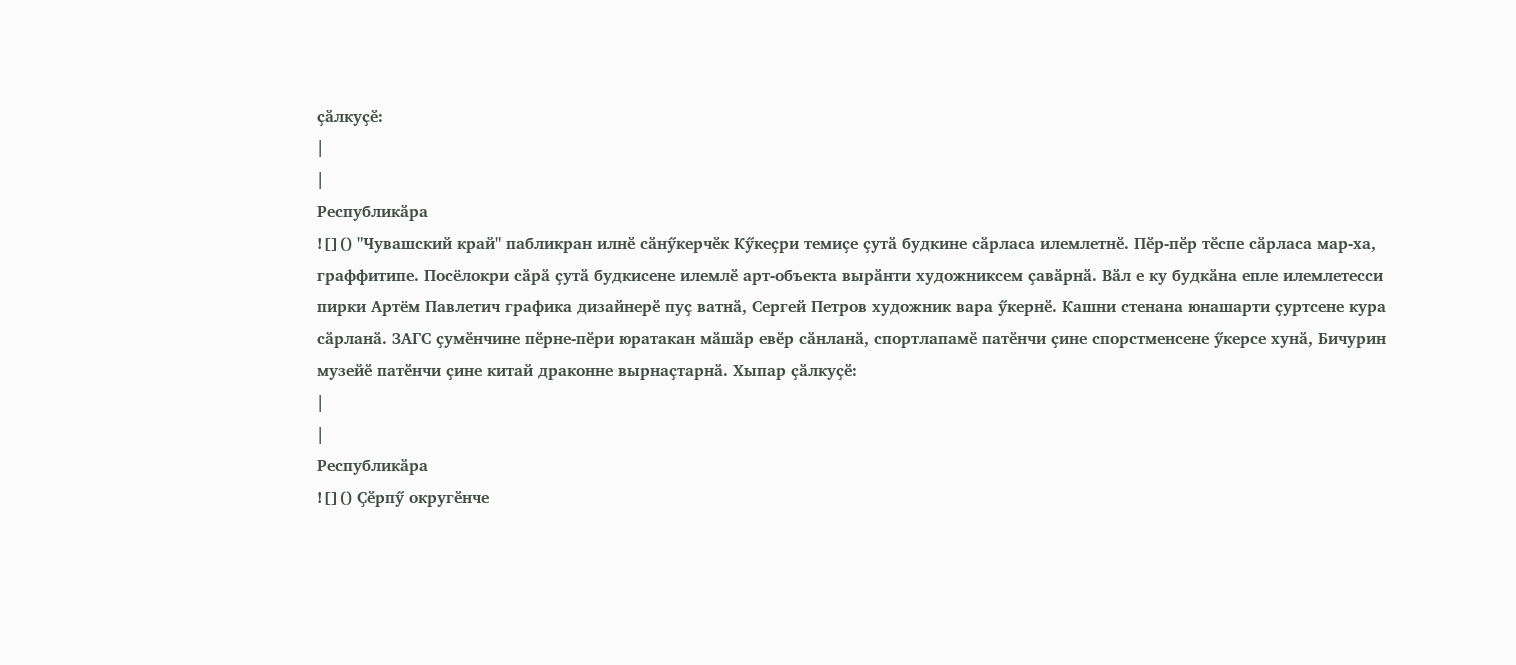ҫӑлкуҫӗ:
|
|
Республикӑра
![]() "Чувашский край" пабликран илнӗ сӑнӳкерчӗк Кӳкеҫри темиҫе ҫутӑ будкине сӑрласа илемлетнӗ. Пӗр-пӗр тӗспе сӑрласа мар-ха, граффитипе. Посёлокри сӑрӑ ҫутӑ будкисене илемлӗ арт-объекта вырӑнти художниксем ҫавӑрнӑ. Вӑл е ку будкӑна епле илемлетесси пирки Артём Павлетич графика дизайнерӗ пуҫ ватнӑ, Сергей Петров художник вара ӳкернӗ. Кашни стенана юнашарти ҫуртсене кура сӑрланӑ. ЗАГС ҫумӗнчине пӗрне-пӗри юратакан мӑшӑр евӗр сӑнланӑ, спортлапамӗ патӗнчи ҫине спорстменсене ӳкерсе хунӑ, Бичурин музейӗ патӗнчи ҫине китай драконне вырнаҫтарнӑ. Хыпар ҫӑлкуҫӗ:
|
|
Республикӑра
![]() Ҫӗрпӳ округӗнче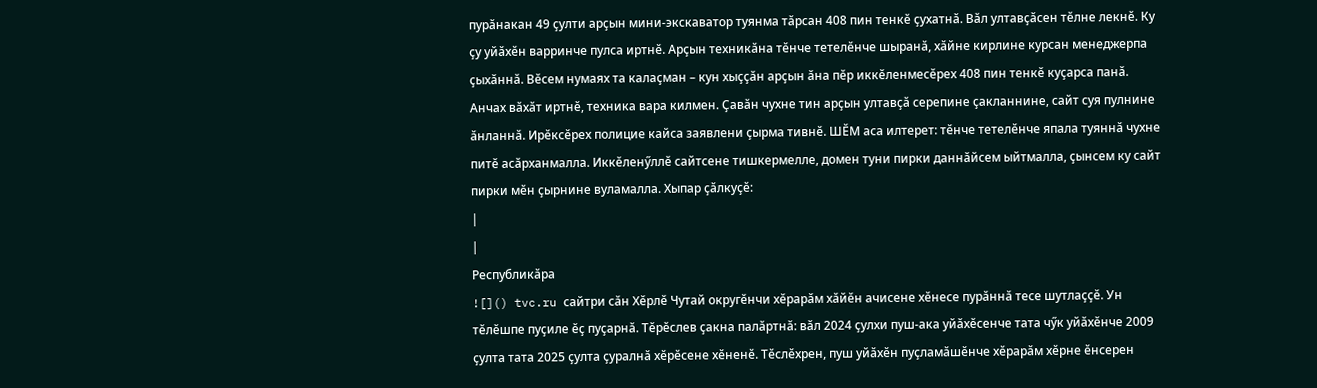пурӑнакан 49 ҫулти арҫын мини-экскаватор туянма тӑрсан 408 пин тенкӗ ҫухатнӑ. Вӑл ултавҫӑсен тӗлне лекнӗ. Ку ҫу уйӑхӗн варринче пулса иртнӗ. Арҫын техникӑна тӗнче тетелӗнче шыранӑ, хӑйне кирлине курсан менеджерпа ҫыхӑннӑ. Вӗсем нумаях та калаҫман – кун хыҫҫӑн арҫын ӑна пӗр иккӗленмесӗрех 408 пин тенкӗ куҫарса панӑ. Анчах вӑхӑт иртнӗ, техника вара килмен. Ҫавӑн чухне тин арҫын ултавҫӑ серепине ҫакланнине, сайт суя пулнине ӑнланнӑ. Ирӗксӗрех полицие кайса заявлени ҫырма тивнӗ. ШӖМ аса илтерет: тӗнче тетелӗнче япала туяннӑ чухне питӗ асӑрханмалла. Иккӗленӳллӗ сайтсене тишкермелле, домен туни пирки даннӑйсем ыйтмалла, ҫынсем ку сайт пирки мӗн ҫырнине вуламалла. Хыпар ҫӑлкуҫӗ:
|
|
Республикӑра
![]() tvc.ru сайтри сӑн Хӗрлӗ Чутай округӗнчи хӗрарӑм хӑйӗн ачисене хӗнесе пурӑннӑ тесе шутлаҫҫӗ. Ун тӗлӗшпе пуҫиле ӗҫ пуҫарнӑ. Тӗрӗслев ҫакна палӑртнӑ: вӑл 2024 ҫулхи пуш-ака уйӑхӗсенче тата чӳк уйӑхӗнче 2009 ҫулта тата 2025 ҫулта ҫуралнӑ хӗрӗсене хӗненӗ. Тӗслӗхрен, пуш уйӑхӗн пуҫламӑшӗнче хӗрарӑм хӗрне ӗнсерен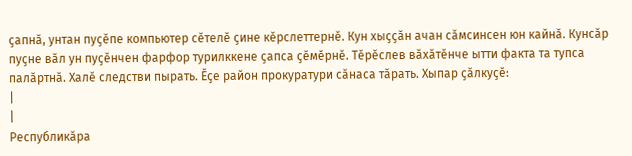ҫапнӑ, унтан пуҫӗпе компьютер сӗтелӗ ҫине кӗрслеттернӗ. Кун хыҫҫӑн ачан сӑмсинсен юн кайнӑ. Кунсӑр пуҫне вӑл ун пуҫӗнчен фарфор турилккене ҫапса ҫӗмӗрнӗ. Тӗрӗслев вӑхӑтӗнче ытти факта та тупса палӑртнӑ. Халӗ следстви пырать. Ӗҫе район прокуратури сӑнаса тӑрать. Хыпар ҫӑлкуҫӗ:
|
|
Республикӑра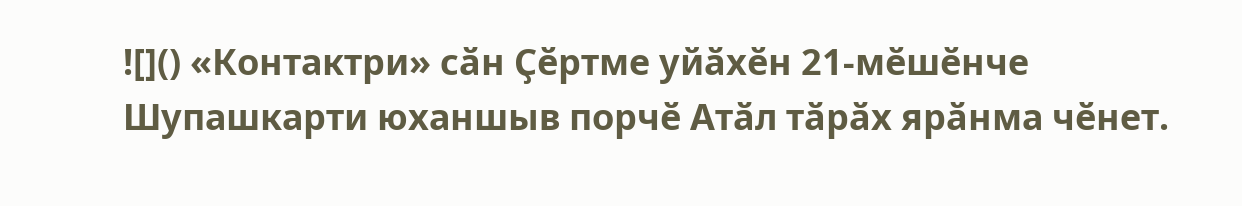![]() «Контактри» сӑн Ҫӗртме уйӑхӗн 21-мӗшӗнче Шупашкарти юханшыв порчӗ Атӑл тӑрӑх ярӑнма чӗнет.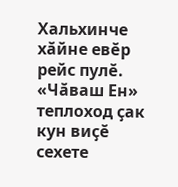Хальхинче хӑйне евӗр рейс пулӗ. «Чӑваш Ен» теплоход ҫак кун виҫӗ сехете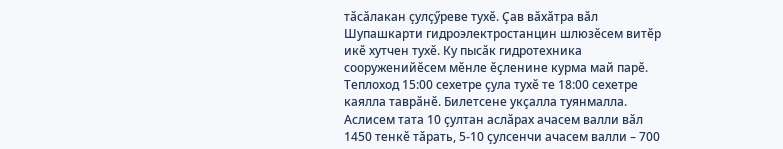тӑсӑлакан ҫулҫӳреве тухӗ. Ҫав вӑхӑтра вӑл Шупашкарти гидроэлектростанцин шлюзӗсем витӗр икӗ хутчен тухӗ. Ку пысӑк гидротехника сооруженийӗсем мӗнле ӗҫленине курма май парӗ. Теплоход 15:00 сехетре ҫула тухӗ те 18:00 сехетре каялла таврӑнӗ. Билетсене укҫалла туянмалла. Аслисем тата 10 ҫултан аслӑрах ачасем валли вӑл 1450 тенкӗ тӑрать, 5-10 ҫулсенчи ачасем валли – 700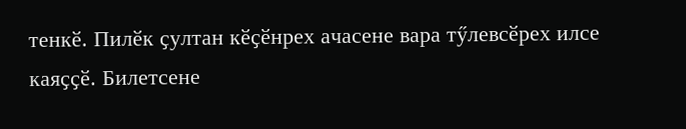тенкӗ. Пилӗк ҫултан кӗҫӗнрех ачасене вара тӳлевсӗрех илсе каяҫҫӗ. Билетсене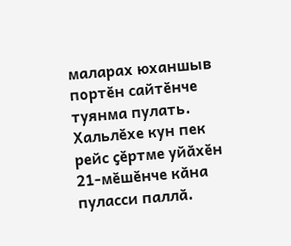маларах юханшыв портӗн сайтӗнче туянма пулать. Хальлӗхе кун пек рейс ҫӗртме уйӑхӗн 21-мӗшӗнче кӑна пуласси паллӑ.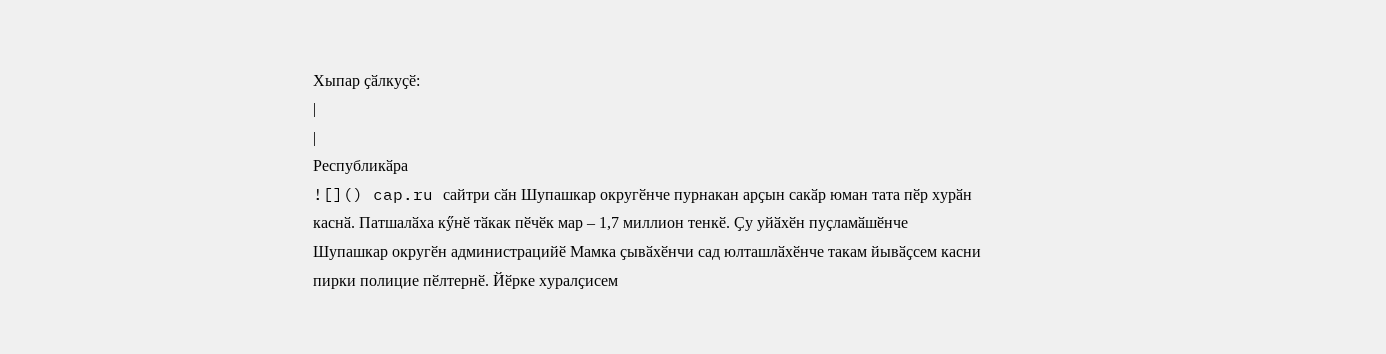Хыпар ҫӑлкуҫӗ:
|
|
Республикӑра
![]() cap.ru сайтри сӑн Шупашкар округӗнче пурнакан арҫын сакӑр юман тата пӗр хурӑн каснӑ. Патшалӑха кӳнӗ тӑкак пӗчӗк мар – 1,7 миллион тенкӗ. Ҫу уйӑхӗн пуҫламӑшӗнче Шупашкар округӗн администрацийӗ Мамка ҫывӑхӗнчи сад юлташлӑхӗнче такам йывӑҫсем касни пирки полицие пӗлтернӗ. Йӗрке хуралҫисем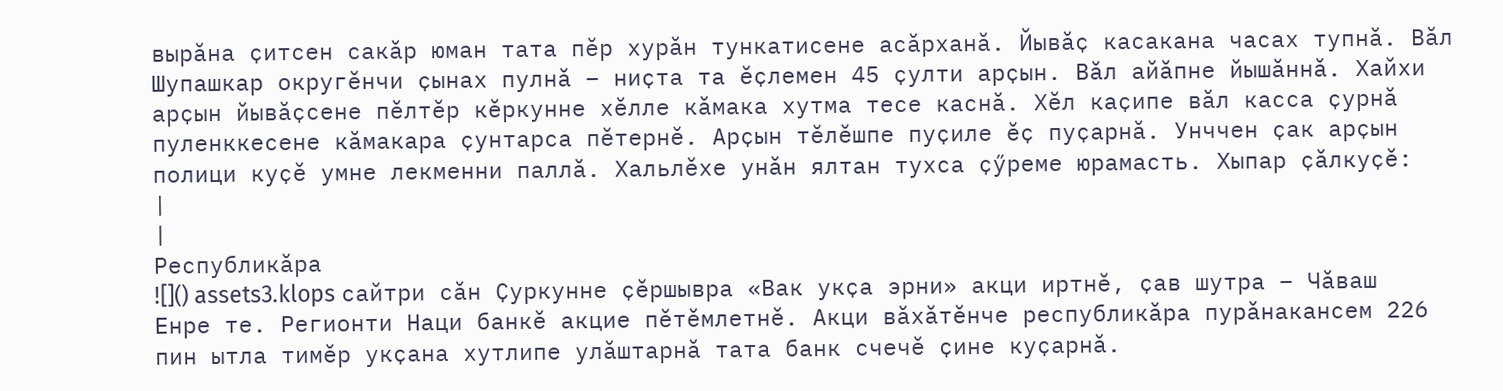вырӑна ҫитсен сакӑр юман тата пӗр хурӑн тункатисене асӑрханӑ. Йывӑҫ касакана часах тупнӑ. Вӑл Шупашкар округӗнчи ҫынах пулнӑ – ниҫта та ӗҫлемен 45 ҫулти арҫын. Вӑл айӑпне йышӑннӑ. Хайхи арҫын йывӑҫсене пӗлтӗр кӗркунне хӗлле кӑмака хутма тесе каснӑ. Хӗл каҫипе вӑл касса ҫурнӑ пуленккесене кӑмакара ҫунтарса пӗтернӗ. Арҫын тӗлӗшпе пуҫиле ӗҫ пуҫарнӑ. Унччен ҫак арҫын полици куҫӗ умне лекменни паллӑ. Хальлӗхе унӑн ялтан тухса ҫӳреме юрамасть. Хыпар ҫӑлкуҫӗ:
|
|
Республикӑра
![]() assets3.klops сайтри сӑн Ҫуркунне ҫӗршывра «Вак укҫа эрни» акци иртнӗ, ҫав шутра – Чӑваш Енре те. Регионти Наци банкӗ акцие пӗтӗмлетнӗ. Акци вӑхӑтӗнче республикӑра пурӑнакансем 226 пин ытла тимӗр укҫана хутлипе улӑштарнӑ тата банк счечӗ ҫине куҫарнӑ.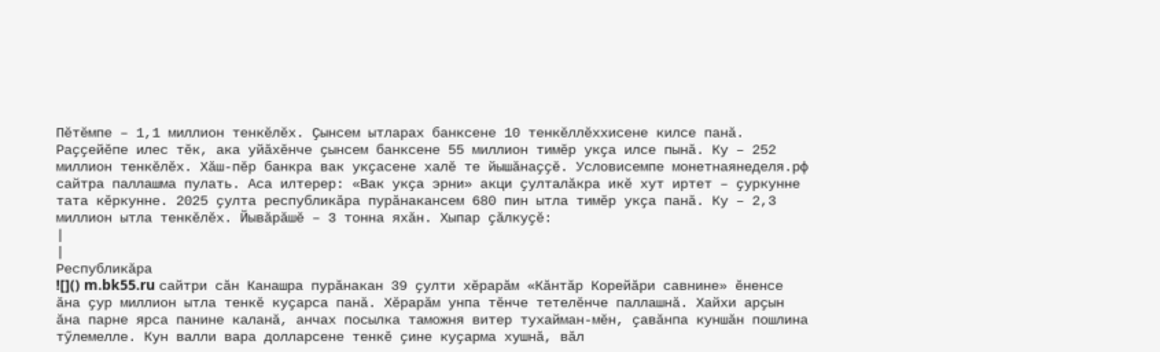Пӗтӗмпе – 1,1 миллион тенкӗлӗх. Ҫынсем ытларах банксене 10 тенкӗллӗххисене килсе панӑ. Раҫҫейӗпе илес тӗк, ака уйӑхӗнче ҫынсем банксене 55 миллион тимӗр укҫа илсе пынӑ. Ку – 252 миллион тенкӗлӗх. Хӑш-пӗр банкра вак укҫасене халӗ те йышӑнаҫҫӗ. Условисемпе монетнаянеделя.рф сайтра паллашма пулать. Аса илтерер: «Вак укҫа эрни» акци ҫулталӑкра икӗ хут иртет – ҫуркунне тата кӗркунне. 2025 ҫулта республикӑра пурӑнакансем 680 пин ытла тимӗр укҫа панӑ. Ку – 2,3 миллион ытла тенкӗлӗх. Йывӑрӑшӗ – 3 тонна яхӑн. Хыпар ҫӑлкуҫӗ:
|
|
Республикӑра
![]() m.bk55.ru сайтри сӑн Канашра пурӑнакан 39 ҫулти хӗрарӑм «Кӑнтӑр Корейӑри савнине» ӗненсе ӑна ҫур миллион ытла тенкӗ куҫарса панӑ. Хӗрарӑм унпа тӗнче тетелӗнче паллашнӑ. Хайхи арҫын ӑна парне ярса панине каланӑ, анчах посылка таможня витер тухайман-мӗн, ҫавӑнпа куншӑн пошлина тӳлемелле. Кун валли вара долларсене тенкӗ ҫине куҫарма хушнӑ, вӑл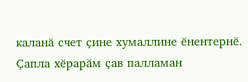каланӑ счет ҫине хумаллине ӗнентернӗ. Ҫапла хӗрарӑм ҫав палламан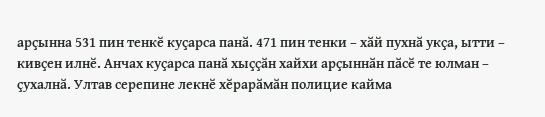арҫынна 531 пин тенкӗ куҫарса панӑ. 471 пин тенки – хӑй пухнӑ укҫа, ытти – кивҫен илнӗ. Анчах куҫарса панӑ хыҫҫӑн хайхи арҫыннӑн пӑсӗ те юлман – ҫухалнӑ. Ултав серепине лекнӗ хӗрарӑмӑн полицие кайма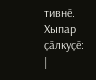тивнӗ. Хыпар ҫӑлкуҫӗ:
|